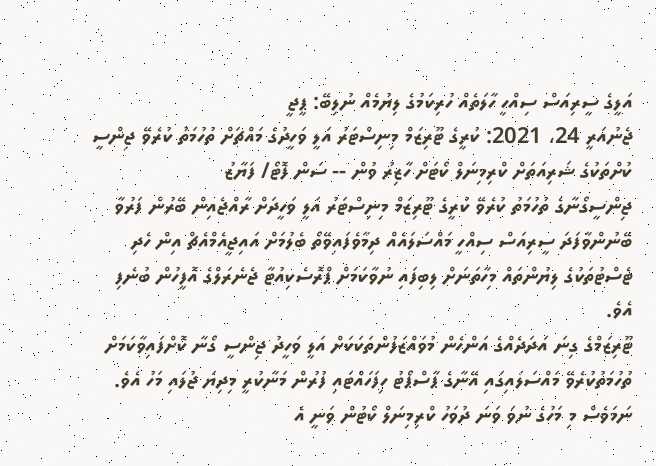އަލީގެ ސީރިއަސް ސިއްހީ ހާލަތެއް ހުރިކަމުގެ ލިޔުމެއް ނުލިބޭ: ޕީޖީ
ޖެނުއަރީ 24، 2021: ކުރީގެ ޓޫރިޒަމް މިނިސްޓަރު އަލީ ވަހީދުގެ މައްޗަށް ތުހުމަތު ކުރެވޭ ޖިންސީ ކުށްތަކުގެ ޝަރިއަތަށް ކްރިމިނަލް ކޯޓަށް ހާޒިރު ވުން -- ސަން ފޮޓޯ/ ފަޔާޒު
ޖިންސީގޯނާގެ ތުހުމަތު ކުރެވޭ ކުރީގެ ޓޫރިޒަމް މިނިސްޓަރު އަލީ ވަހީދަށް ރާއްޖެއިން ބޭރުން ފަރުވާ ބޭނުންވާފަދަ ސީރިއަސް ސިއްހީ މައްސަލައެއް ދިމާވެފައިވޭތޯ ބެލުމަށް އައިޖީއެމްއެޗް އިން ހެދި ޓެސްޓުތަކުގެ ލިޔުންތައް މިހާތަނަށް ލިބިފައި ނުވާކަމަށް ޕްރޮސެކިއުޓާ ޖެނެރަލްގެ އޮފީހުން ބުނެފި އެވެ.
ޓޫރިޒަމްގެ ގިނަ އަދަދެއްގެ އަންހެން މުވައްޒަފުންތަކަކަށް އަލީ ވަހީދު ޖިންސީ ގޯނާ ކޮށްފައިވާކަމަށް ތުހުމަތުކުރެވޭ މައްސަލައިގައި އޭނާގެ ޕާސްޕޯޓު ހިފަހައްޓައި ފުރުން މަނާކުރީ މިދިޔަ ޖުލައި މަހު އެވެ.
ނަމަވެސް މި މަހުގެ ނުވަ ވަނަ ދުވަހު ކްރިމިނަލް ކޯޓުން ވަނީ އެ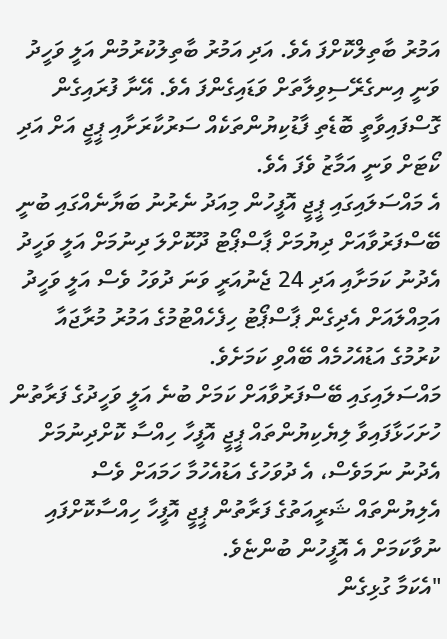އަމުރު ބާތިލްކޮށްފަ އެވެ. އަދި އަމުރު ބާތިލުކުރުމުން އަލީ ވަހީދު ވަނީ އިނގެރޭސިވިލާތަށް ވަޑައިގެންފަ އެވެ. އޭނާ ފުރައިގެން ގޮސްފައިވާތީ ބޮޑެތި ފާޑުކިޔުންތަކެއް ސަރުކާރަށާއި ޕީޖީ އަށް އަދި ކޯޓަށް ވަނީ އަމާޒު ވެފަ އެވެ.
އެ މައްސަލައިގައި ޕީޖީ އޮފީހުން މިއަދު ނެރުނު ބަޔާނެއްގައި ބުނީ ބޭސްފަރުވާއަށް ދިޔުމަށް ޕާސްޕޯޓު ދޫކޮށްލަ ދިނުމަށް އަލީ ވަހީދު އެދުނު ކަމަށާއި އަދި 24 ޖެނުއަރީ ވަނަ ދުވަހު ވެސް އަލީ ވަހީދު އަމިއްލައަށް އެދިގެން ޕާސްޕޯޓު ހިފެހެއްޓުމުގެ އަމުރު މުރާޖައާ ކުރުމުގެ އަޑުއެހުމެއް ބޭއްވި ކަމަށެވެ.
މައްސަލައިގައި ބޭސްފަރުވާއަށް ކަމަށް ބުނެ އަލީ ވަހީދުގެ ފަރާތުން ހުށަހަޅާފައިވާ ލިޔެކިޔުންތައް ޕީޖީ އޮފީހާ ހިއްސާ ކޮށްދިނުމަށް އެދުނު ނަމަވެސް، އެ ދުވަހުގެ އަޑުއެހުމާ ހަމައަށް ވެސް އެލިޔުންތައް ޝަރީއަތުގެ ފަރާތުން ޕީޖީ އޮފީހާ ހިއްސާކޮށްފައި ނުވާކަމަށް އެ އޮފީހުން ބުންޏެވެ.
"އެކަމާ ގުޅިގެން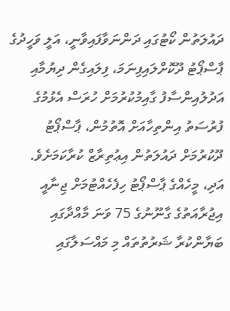ދައުލަތުން ކޯޓުގައި ދަންނަވާފައިވާނީ، އަލީ ވަހީދުގެ ޕާސްޕޯޓު ދޫކޮށްލައިފިނަމަ، ފިލައިގެން ދިޔުމާއި އަދުލުއިންސާފު ގާއިމުކުރުމަށް ހުރަސް އެޅުމުގެ ފުރުސަތު އިންތިހާއަށް އޮތުމުން، ޕާސްޕޯޓު ދޫކުރުމަށް ދައުލަތުން އިޢުތިރާޒް ކުރާކަމަށެވެ. އަދި، މީހެއްގެ ޕާސްޕޯޓު ހިފެހެއްޓުމަށް ޖިނާއީ އިޖުރާއަތުގެ ގާނޫނުގެ 75 ވަނަ މާއްދާގައި ބަޔާންކުރާ ޝަރުތުތައް މި މައްސަލާގައި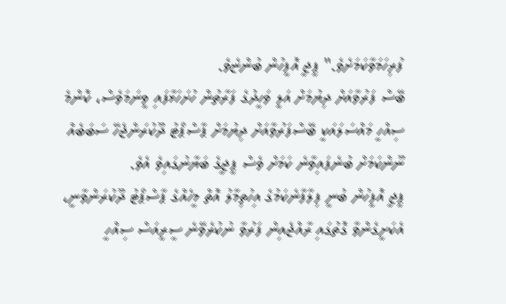ފުރިހަމަވާކަމަށެވެ." ޕީޖީ އޮފީހުން ބުންޏެވެ.
ބޭސް ފަރުވާއަށް ދިޔުމަށް އަލީ ވަހީދުގެ ފަރާތުން ހުށަހަޅާފައި ވީނަމަވެސް، ކޮންމެ ސިއްހީ މައްސަލައަކީ ބޭސްފަރުވާއަށް ދިޔުމަށް ޕާސްޕޯޓު ދޫކުރަންޖެހޭ ސަބަބެއް ނޫންކަމަށް ބުނެފައިވާނެ ކަމަށް ވެސް ޕީޖީގެ ބަޔާނުގައިވެ އެވެ.
ޕީޖީ އޮފީހުން ބުނީ ފިލާފާނެކަމުގެ އިހުތިމާލު އޮތް މީހެއްގެ ޕާސްޕޯޓު ދޫކުރަންވާނީ، އެކަށީގެންވާ ގޮތުގައި ރާއްޖެއިން ފަރުވާ ނުކުރެވޭނެ ސީރީއަސް ސިއްހީ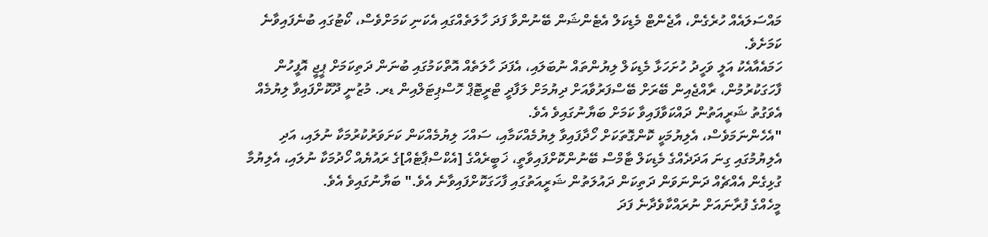މައްސަލައެއް ހުރެގެން، އާޖެންޓް މެޑިކަލް އެޓެންޝަން ބޭނުންވާ ފަދަ ހާލަތެއްގައި އެކަނި ކަމަށްވެސް، ކޯޓުގައި ބުނެފައިވާނެ ކަމަށެވެ.
ހަމައެއާއެކު އަލީ ވަހީދު ހުށަހަޅާ މެޑިކަލް ލިޔުންތައް ނުބަލައި، އެފަދަ ހާލަތެއް އޮތްކަމުގައި ބުނަން ދަތިކަމަށް ޕީޖީ އޮފީހުން ފާހަގަކުރުމުން، ރާއްޖެއިން ބޭރަށް ބޭސްފަރުވާއަށް ދިޔުމަށް ލަފާދީ ޓްރީޓޮޕް ހޮސްޕިޓަލްއިން ޑރ. މުޒުނީ ދޫކޮށްފައިވާ ލިޔުމެއް އެވަގުތު ޝަރީއަތުން ދައްކަވާފައިވާ ކަމަށް ބަޔާނުގައިވެ އެވެ.
"އެހެންނަމަވެސް، އެލިޔުމަކީ ކޮންގޮތަކަށް ހޯދާފައިވާ ލިޔުމެއްކަމާއި، ސައްހަ ލިޔުމެއްކަން ކަށަވަރުކުރުމަކާ ނުލައި، އަދި އެލިޔުމުގައި ގިނަ އަދަދެއްގެ މެޑިކަލް ޓާމްސް ބޭނުންކޮށްފައިވާތީ، ޚަބީރެއްގެ [އެކްސްޕާޓެއް]ގެ ރައުޔެއް ހޯދުމަކާ ނުލައި، އެލިޔުމާ ގުޅިގެން އެއްޗެއް ދަންނަވަން ދަތިކަން ދައުލަތުން ޝަރީއަތުގައި ފާހަގަކޮށްފައިވާނެ އެވެ." ބަޔާނުގައިވެ އެވެ.
މީހެއްގެ ފުރާނައަށް ނުރައްކާވެދާނެ ފަދަ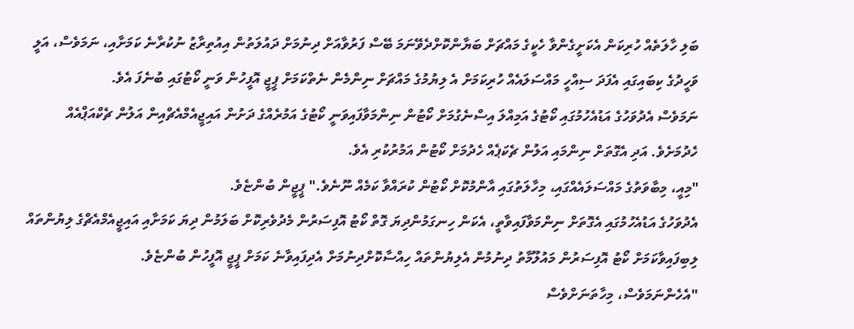ބަލި ހާލަތެއް ހުރިކަން އެކަށީގެންވާ ހެކީގެ މައްޗަށް ބަޔާންކޮށްދެވޭނަމަ ބޭސް ފަރުވާއަށް ދިނުމަށް ދައުލަތުން އިއުތިރާޒު ނުކުރާނެ ކަމަށާއި، ނަމަވެސް، އަލީ ވަހީދުގެ ކިބައިގައި އެފަދަ ސިއްހީ މައްސަލައެއް ހުރިކަމަށް އެ ލިޔުމުގެ މައްޗަށް ނިންމެން ނެތްކަމަށް ޕީޖީ އޮފީހުން ވަނީ ކޯޓުގައި ބުނެފަ އެވެ.
ނަމަވެސް އެދުވަހުގެ އަޑުއެހުމުގައި ކޯޓުގެ އަމިއްލަ އިސްނެގުމަށް ކޯޓުން ނިންމަވާފައިވަނީ ކޯޓުގެ އަމުރެއްގެ ދަށުން އައިޖީއެމްއެޗްއިން އަލުން ޗެކްއަޕްއެއް ހެދުމަށެވެ. އަދި އެގޮތަށް ނިންމައި އަލުން ޗެކަޕެއް ހެދުމަށް ކޯޓުން އަމުރުކުރި އެވެ.
"މިއީ، މިބާވަތުގެ މައްސަލައެއްގައި، މިހާލަތުގައި އާންމުކޮށް ކޯޓުން ކުރައްވާ ކަމެއް ނޫނެވެ." ޕީޖީން ބުންޏެވެ.
އެދުވަހުގެ އަޑުއެހުމުގައި އެގޮތަށް ނިންމަވާފައިވާތީ، އެކަން ހިނގަމުންދިޔަ ގޮތް ކޯޓު އޮފިސަރުން މެދުވެރިކޮށް ބަލަމުން ދިޔަ ކަމަށާއި އައިޖީއެމްއެޗްގެ ލިޔުންތައް ލިބިފައިވާކަމަށް ކޯޓު އޮފިސަރުން މައުލޫމާތު ދިނުމުން އެލިޔުންތައް ހިއްސާކޮށްދިނުމަށް އެދިފައިވާނެ ކަމަށް ޕީޖީ އޮފީހުން ބުންޏެވެ.
"އެހެންނަމަވެސް، މިހާތަނަށްވެސް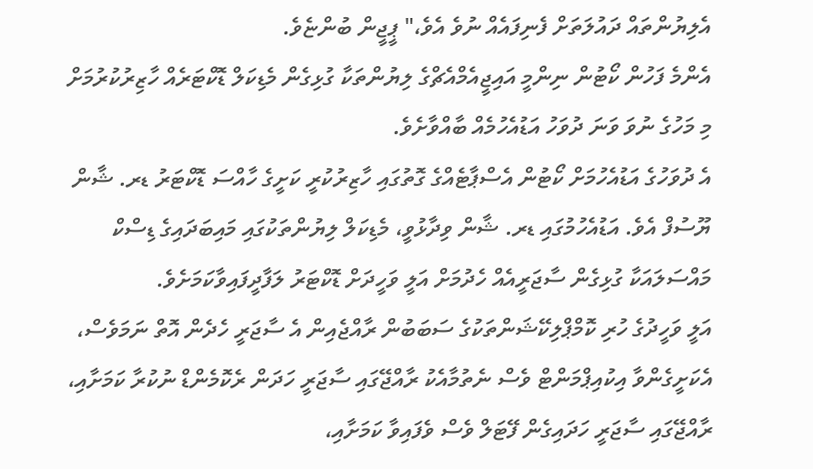އެލިޔުންތައް ދައުލަތަށް ފެނިފައެއް ނުވެ އެވެ،" ޕީޖީން ބުންޏެވެ.
އެންމެ ފަހުން ކޯޓުން ނިންމީ އައިޖީއެމްއެޗްގެ ލިޔުންތަކާ ގުޅިގެން މެޑިކަލް ޑޮކްޓަރެއް ހާޒިރުކުރުމަށް މި މަހުގެ ނުވަ ވަނަ ދުވަހު އަޑުއެހުމެއް ބާއްވާށެވެ.
އެ ދުވަހުގެ އަޑުއެހުމަށް ކޯޓުން އެސްޕާޓެއްގެ ގޮތުގައި ހާޒިރުކުރީ ކަށީގެ ހާއްސަ ޑޮކްޓަރު ޑރ. ޝާން ޔޫސުފް އެވެ. އަޑުއެހުމުގައި ޑރ. ޝާން ވިދާޅުވީ، މެޑިކަލް ލިޔުންތަކުގައި މައިބަދައިގެ ޑިސްކް މައްސަލައަކާ ގުޅިގެން ސާޖަރީއެއް ހެދުމަށް އަލީ ވަހީދަށް ޑޮކްޓަރު ލަފާދީފައިވާކަމަށެވެ.
އަލީ ވަހީދުގެ ހުރި ކޮމްޕްލިކޭޝަންތަކުގެ ސަބަބުން ރާއްޖެއިން އެ ސާޖަރީ ހެދެން އޮތް ނަމަވެސް، އެކަށީގެންވާ އިކުއިޕްމަންޓް ވެސް ނެތުމާއެކު ރާއްޖޭގައި ސާޖަރީ ހަދަން ރެކޮމެންޑް ނުކުރާ ކަމަށާއި، ރާއްޖޭގައި ސާޖަރީ ހަދައިގެން ފޭޓަލް ވެސް ވެފައިވާ ކަމަށާއި،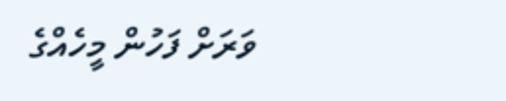ވަރަށް ފަހުން މީހެއްގެ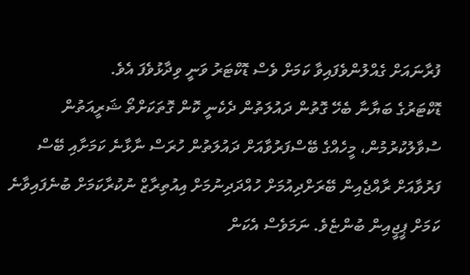ފުރާނައަށް ގެއްލުންވެފައިވާ ކަމަށް ވެސް ޑޮކްޓަރު ވަނީ ވިދާޅުވެފަ އެވެ.
ޑޮކްޓަރުގެ ބަޔާނާ ބެހޭ ގޮތުން ދައުލަތުން ދެކެނީ ކޮން ގޮތަކަށްތޯ ޝަރީއަތުން ސުވާލުކުރުމުން، މީހެއްގެ ބޭސްފަރުވާއަށް ދައުލަތުން ހުރަސް ނާޅާނެ ކަމަށާއި ބޭސް ފަރުވާއަށް ރާއްޖެއިން ބޭރަށްދިއުމަށް ހުއްދަދިނުމަށް އިއުތިރާޒް ނުކުރާކަމަށް ބުނެފައިވާނެ ކަމަށް ޕީޖީއިން ބުންޏެވެ. ނަމަވެސް އެކަން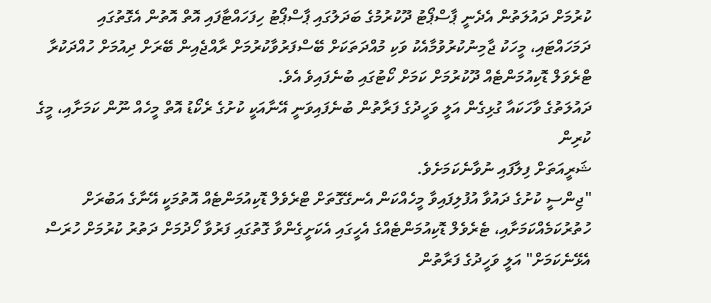ކުރުމަށް ދައުލަތުން އެދެނީ ޕާސްޕޯޓު ދޫކުރުމުގެ ބަދަލުގައި ޕާސްޕޯޓު ހިފަހައްޓާފައި އޮތް އޮތުން އެގޮތުގައި ދަމަހައްޓައި، މީހަކު ޖާމިނުކުރުވުމާއެކު ވަކި މުއްދަތަކަށް ބޭސްފަރުވާކުރުމަށް ރާއްޖެއިން ބޭރަށް ދިއުމަށް ހުއްދަކުރާ ޓްރެވަލް ޑޮކިއުމަންޓެއް ދޫކުރުމަށް ކަމަށް ކޯޓުގައި ބުނެފައިވެ އެވެ.
ދައުލަތުގެ ވާހަކައާ ގުޅިގެން އަލީ ވަހީދުގެ ފަރާތުން ބުނެފައިވަނީ އޭނާއަކީ ކުށުގެ ރެކޯޑު އޮތް މީހެއް ނޫން ކަމަށާއި، މީގެ ކުރިން
ޝަރީއަތަށް ފިލާފައި ނުވާނެކަމަށެވެ.
"ޖިންސީ ކުށުގެ ދައުވާ އުފުލިފައިވާ މީހެއްކަން އެނގޭގޮތަށް ޓްރެވެލް ޑޮކިއުމަންޓެއް އޮތުމަކީ އޭނާގެ އަބުރަށް ހުތުރުކަމެއްކަމަށާއި، ޓެރެވެލް ޑޮކިއުމަންޓެއްގެ އެހީގައި އެކަށީގެންވާ ގޮތުގައި ފަރުވާ ހޯދުމަށް ދަތުރު ކުރުމަށް ހުރަސް އެޅޭނެކަމަށް" އަލީ ވަހީދުގެ ފަރާތުން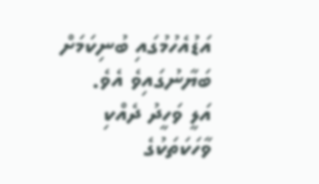އަޑުއެހުމުގައި ބުނިކަމަށް ބަޔާނުގައިވެ އެވެ.
އަލީ ވަހީދު ދެއްކި ވާހަކަތަކުގެ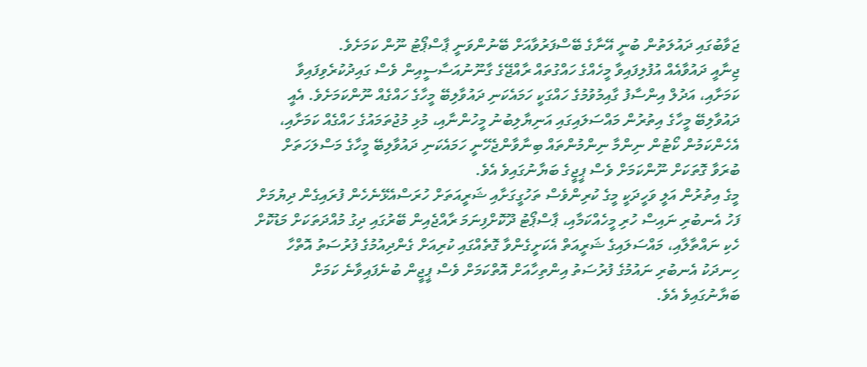ޖަވާބުގައި ދައުލަތުން ބުނީ އޭނާގެ ބޭސްފަރުވާއަށް ބޭނުންވަނީ ޕާސްޕޯޓު ނޫން ކަމަށެވެ.
ޖިނާއީ ދައުވާއެއް އުފުލިފައިވާ މީހެއްގެ ހައްގުތައް ރާއްޖޭގެ ގާނޫނުއަސާސީއިން ވެސް ގައިދުކުރެވިފައިވާ ކަމަށާއި، އަދުލް އިންސާފު ގާއިމުވުމުގެ ހައްގަކީ ހަމައެކަނި ދައުވާލިބޭ މީހާގެ ހައްގެއް ނޫންކަމަށެވެ. އެއީ ދައުވާލިބޭ މީހާގެ އިތުރުން މައްސަލައިގައި އަނިޔާލިބުނު މީހުންނާއި، މުޅި މުޖުތަމައުގެ ހައްގެއް ކަމަށާއި، އެހެންކަމުން ކޯޓުން ނިންމާ ނިންމުންތައް ބިނާވާންޖެހޭނީ ހަމައެކަނި ދައުވާލިބޭ މީހާގެ މަސްލަހަތަށް ބުރަވާ ގޮތަކަށް ނޫންކަމަށް ވެސް ޕީޖީގެ ބަޔާނުގައިވެ އެވެ.
މީގެ އިތުރުން އަލީ ވަހީދަކީ މީގެ ކުރިންވެސް ތަހުގީގަށާއި ޝަރީއަތަށް ހުރަސްއެޅޭނެހެން ފުރައިގެން ދިޔުމަށް ފަހު އެނބުރި ނައިސް ހުރި މީހެއްކަމާއި، ޕާސްޕޯޓު ދޫކޮށްފިނަމަ ރާއްޖެއިން ބޭރުގައި ދިގު މުއްދަތަކަށް މަޑުކޮށް ހެކި ނައްތާލާއި، މައްސަލައިގެ ޝަރީއަތް އެކަށީގެންވާ ގޮތެއްގައި ކުރިއަށް ގެންދިއުމުގެ ފުރުސަތު އޮތްހާ ހިނދަކު އެނބުރި ނައުމުގެ ފުރުސަތު އިންތިހާއަށް އޮތްކަމަށް ވެސް ޕީޖީން ބުނެފައިވާނެ ކަމަށް ބަޔާނުގައިވެ އެވެ.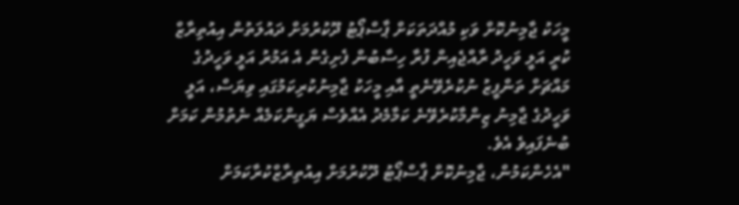މީހަކު ޖާމިނުކޮށް ވަކި މުއްދަތަކަށް ޕާސްޕޯޓު ދޫކުރުމަށް ދައުލަތުން އިއުތިރާޒް ކުރީ އަލީ ވަހީދު ރާއްޖެއިން ފުރާ ހިސާބުން ފެށިގެން އެ އަމުރު އަލީ ވަހީދުގެ މައްޗަށް ތަންފީޒު ނުކުރެވޭނެތީ އާއި މީހަކު ޖާމިނުކުރިކަމުގައި ވިޔަސް، އަލީ ވަހީދުގެ ޖާމިނު ޒިންމާކުރެވޭނެ ކަމާމެދު އެއްވެސް ޔަގީންކަމެއް ނެތުމުން ކަމަށް ބުނެފައިވެ އެވެ.
"އެހެންކަމުން، ޖާމިނުކޮށް ޕާސްޕޯޓު ދޫކުރުމަށް އިއުތިރާޒްކުރާކަމަށް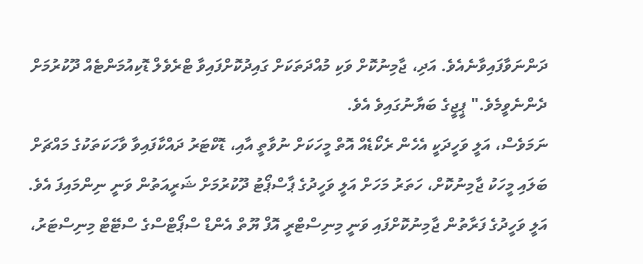ދަންނަވާފައިވާނެއެވެ. އަދި، ޖާމިނުކޮށް ވަކި މުއްދަތަކަށް ގައިދުކޮށްފައިވާ ޓްރެވެލް ޑޮކިއުމަންޓެއް ދޫކުރުމަށް ދެންނެވީމެވެ." ޕީޖީގެ ބަޔާނުގައިވެ އެވެ.
ނަމަވެސް، އަލީ ވަހީދަކީ އެހެން ރެކޯޑެއް އޮތް މީހަކަށް ނުވާތީ އާއި، ޑޮކްޓަރު ދައްކާފައިވާ ވާހަކަތަކުގެ މައްޗަށް ބަލައި މީހަކު ޖާމިނުކޮށް، ހަތަރު މަހަށް އަލީ ވަހީދުގެ ޕާސްޕޯޓު ދޫކުރުމަށް ޝަރީއަތުން ވަނީ ނިންމައިފަ އެވެ.
އަލީ ވަހީދުގެ ފަރާތުން ޖާމިނުކޮށްފައި ވަނީ މިނިސްޓްރީ އޮފް ޔޫތް އެންޑް ސްޕޯޓްސްގެ ސްޓޭޓް މިނިސްޓަރު،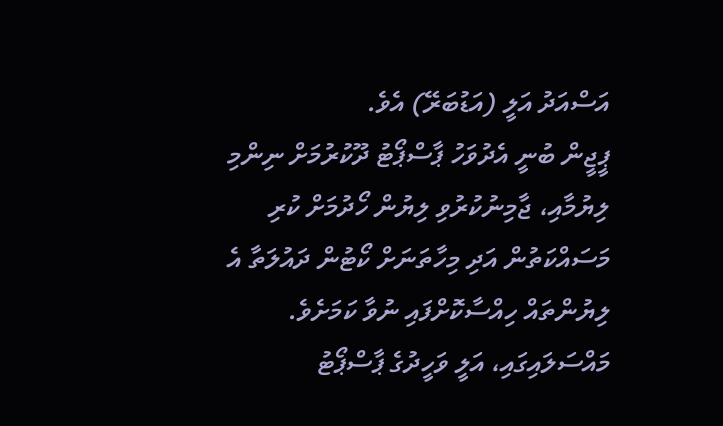އަސްއަދު އަލީ (އަޑުބަރޭ) އެވެ.
ޕީޖީން ބުނީ އެދުވަހު ޕާސްޕޯޓު ދޫކުރުމަށް ނިންމި ލިޔުމާއި، ޖާމިނުކުރުވި ލިޔުން ހޯދުމަށް ކުރި މަސައްކަތުން އަދި މިހާތަނަށް ކޯޓުން ދައުލަތާ އެ ލިޔުންތައް ހިއްސާކޮށްފައި ނުވާ ކަމަށެވެ.
މައްސަލައިގައި، އަލީ ވަހީދުގެ ޕާސްޕޯޓު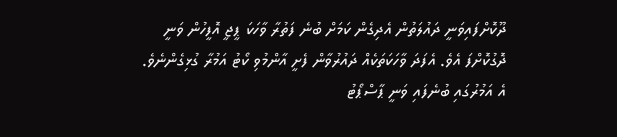ދޫކޮށްފައިވަނީ ދައުލަތުން އެދިގެން ކަމަށް ބުނެ ފަތުރާ ވާހަކަ ޕީޖީ އޮފީހުން ވަނީ ދޮގުކޮށްފަ އެވެ. އެފަދަ ވާހަކަތަކެއް ދައުރުވާން ފެށީ އާންމުވި ކޯޓު އަމުރާ ގުޅިގެންނެވެ. އެ އަމުރުގައި ބުނެފައި ވަނީ ޕާސްޕޯޓު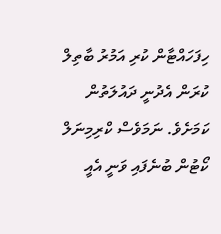ހިފަހައްޓާން ކުރި އަމުރު ބާތިލް ކުރަން އެދުނީ ދައުލަތުން ކަމަށެވެ. ނަމަވެސް ކްރިމިނަލް ކޯޓުން ބުނެފައި ވަނީ އެއީ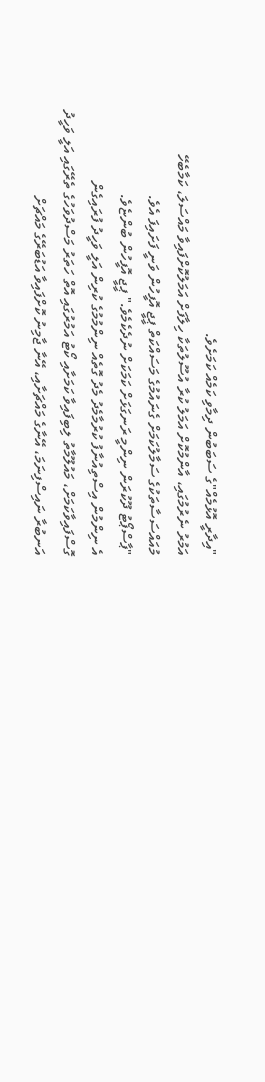"އިދާރީ އޮޅުމެއް"ގެ ސަބަބުން ދިމާވި ކަމެއް ކަމަށެވެ.
އަމުރު ނެރުމުގައި، އާންމުކޮށް އަމަލު ކުރާ އުސޫލުތަކާ ހިލާފަށް އަމަލުކޮށްފައިވާ މައްސަލަ، ކަމާބެހޭ މުއައްސަސާތަކުގެ ސަމާލުކަމަށް ގެނައުމުގެ މަސައްކަތް ޕީޖީ އޮފީހުން ވަނީ ފަށައިފަ އެވެ.
"ޕާސްޕޯޓު ދޫކުރަން ނިންމީ ރަނގަޅަށް ކަމަކަށް ނުދެކެމެވެ." ޕީޖީ އޮފީހުން ބުންޏެވެ.
އެ ނިންމުން އިސްތިއުނާފު ކުރުމާމެދު މެދު ގޮތެއް ނިންމުމުގެ ކުރިން އަލީ ވަހީދު ފުރައިގެން ގޮސްފައިވާކަމަށް، މައުލޫމާތު ލިބިފައިވާ ކަމަށާއި ކޯޓު އަމުރުގައި އޮތް ހަތަރު މަސްދުވަހުގެ ތެރޭގައި އަލީ ވަހީދު އަނބުރާ ނައިސްފިނަމަ، އޭނާގެ މައްޗަށާއި، އޭނާ ޖާމިނު ކޮށްފައިވާ އަޑުބަރޭގެ މައްޗަށް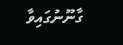ގާނޫނުގައިވާ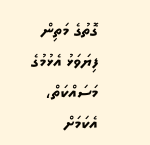ގޮތުގެ މަތިން ފިޔަވަޅު އެޅުމުގެ މަސައްކަތް، އެކަމަށް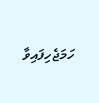ހަމަޖެހިފައިވާ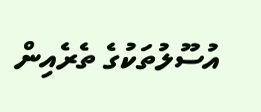އުސޫލުތަކުގެ ތެރެއިން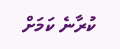ކުރާނެ ކަމަށް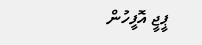ޕީޖީ އޮފީހުން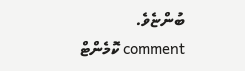ބުންޏެވެ.
comment ކޮމެންޓް